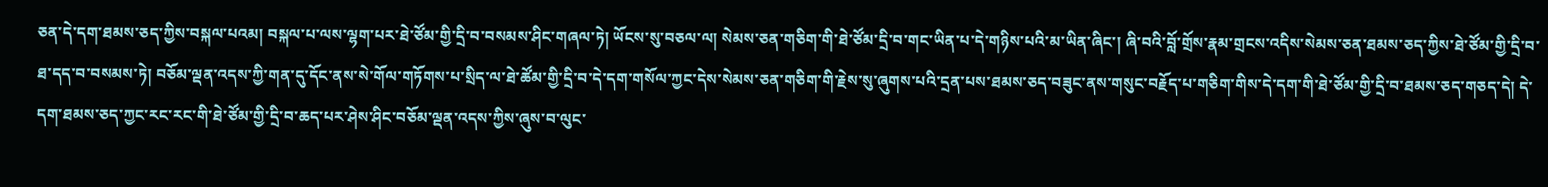ཅན་དེ་དག་ཐམས་ཅད་ཀྱིས་བསྐལ་པའམ། བསྐལ་པ་ལས་ལྷག་པར་ཐེ་ཙོམ་གྱི་དྲི་བ་བསམས་ཤིང་གཞལ་ཏེ། ཡོངས་སུ་བཅལ་ལ། སེམས་ཅན་གཅིག་གི་ཐེ་ཙོམ་དྲི་བ་གང་ཡིན་པ་དེ་གཉིས་པའི་མ་ཡིན་ཞིང་། ཞི་བའི་བློ་གྲོས་རྣམ་གྲངས་འདིས་སེམས་ཅན་ཐམས་ཅད་ཀྱིས་ཐེ་ཙོམ་གྱི་དྲི་བ་ཐ་དད་བ་བསམས་ཏེ། བཅོམ་ལྡན་འདས་ཀྱི་གན་དུ་དོང་ནས་སེ་གོལ་གཏོགས་པ་སྲིད་ལ་ཐེ་ཚོམ་གྱི་དྲི་བ་དེ་དག་གསོལ་ཀྱང་དེས་སེམས་ཅན་གཅིག་གི་རྗེས་སུ་ཞུགས་པའི་དྲན་པས་ཐམས་ཅད་བཟུང་ནས་གསུང་བརྗོད་པ་གཅིག་གིས་དེ་དག་གི་ཐེ་ཙོམ་གྱི་དྲི་བ་ཐམས་ཅད་གཅད་དེ། དེ་དག་ཐམས་ཅད་ཀྱང་རང་རང་གི་ཐེ་ཙོམ་གྱི་དྲི་བ་ཆད་པར་ཤེས་ཤིང་བཅོམ་ལྡན་འདས་ཀྱིས་ཞུས་བ་ལུང་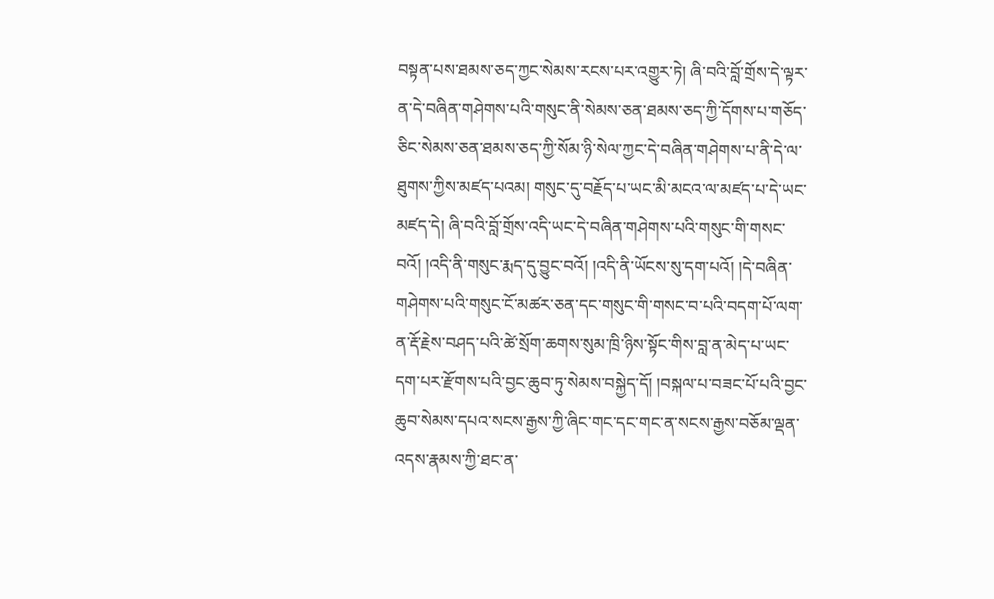བསྟན་པས་ཐམས་ཅད་ཀྱང་སེམས་རངས་པར་འགྱུར་ཏེ། ཞི་བའི་བློ་གྲོས་དེ་ལྟར་ན་དེ་བཞིན་གཤེགས་པའི་གསུང་ནི་སེམས་ཅན་ཐམས་ཅད་ཀྱི་དོགས་པ་གཅོད་ཅིང་སེམས་ཅན་ཐམས་ཅད་ཀྱི་སོམ་ཉི་སེལ་ཀྱང་དེ་བཞིན་གཤེགས་པ་ནི་དེ་ལ་ཐུགས་ཀྱིས་མཛད་པའམ། གསུང་དུ་བརྗོད་པ་ཡང་མི་མངའ་ལ་མཛད་པ་དེ་ཡང་མཛད་དེ། ཞི་བའི་བློ་གྲོས་འདི་ཡང་དེ་བཞིན་གཤེགས་པའི་གསུང་གི་གསང་བའོ། །འདི་ནི་གསུང་རྨད་དུ་བྱུང་བའོ། །འདི་ནི་ཡོངས་སུ་དག་པའོ། །དེ་བཞིན་གཤེགས་པའི་གསུང་ངོ་མཚར་ཅན་དང་གསུང་གི་གསང་བ་པའི་བདག་པོ་ལག་ན་རྡོ་རྗེས་བཤད་པའི་ཚེ་སྲོག་ཆགས་སུམ་ཁྲི་ཉིས་སྟོང་གིས་བླ་ན་མེད་པ་ཡང་དག་པར་རྫོགས་པའི་བྱང་ཆུབ་ཏུ་སེམས་བསྐྱེད་དོ། །བསྐལ་པ་བཟང་པོ་པའི་བྱང་ཆུབ་སེམས་དཔའ་སངས་རྒྱས་ཀྱི་ཞིང་གང་དང་གང་ན་སངས་རྒྱས་བཅོམ་ལྡན་འདས་རྣམས་ཀྱི་ཐང་ན་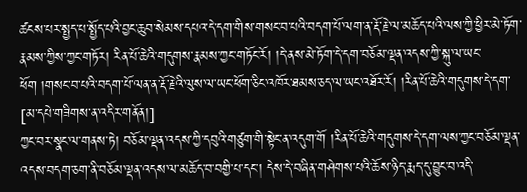ཚངས་པར་སྤྱད་པ་སྤྱོད་པའི་བྱང་ཆུབ་སེམས་དཔའ་དེ་དག་གིས་གསང་བ་པའི་བདག་པོ་ལག་ན་རྡོ་རྗེ་ལ་མཆོད་པའི་ལས་ཀྱི་ཕྱིར་མེ་ཏོག་རྣམས་ཀྱིས་ཀྱང་གཏོར། རིན་པོ་ཆེའི་གདུགས་རྣམས་ཀྱང་གཏོང་རོ། །དེ་ནས་མེ་ཏོག་དེ་དག་བཅོམ་ལྡན་འདས་ཀྱི་སྐུ་ལ་ཡང་ཕོག །གསང་བ་པའི་བདག་པོ་ལན་ན་རྡོ་རྗེའི་ལུས་ལ་ཡང་ཕོག་ཅིང་འཁོར་ཐམས་ཅད་ལ་ཡང་འཐོར་རོ། །རིན་པོ་ཆེའི་གདུགས་དེ་དག་
[མ་དཔེ་གཟིགས་ན་འདིར་གནོན།]
ཀྱང་བར་སྣང་ལ་གནས་ཏེ། བཅོམ་ལྡན་འདས་ཀྱི་དབུའི་གཙུག་གི་སྟེང་ན་འདུག་གོ །རིན་པོ་ཆེའི་གདུགས་དེ་དག་ལས་ཀྱང་བཅོམ་ལྡན་འདས་བདག་ཅག་ནི་བཅོམ་ལྡན་འདས་ལ་མཆོད་བ་བགྱི་པ་དང་། དེས་དེ་བཞིན་གཤེགས་པའི་ཆོས་ཉིད་རྨད་དུ་བྱུང་བ་འདི་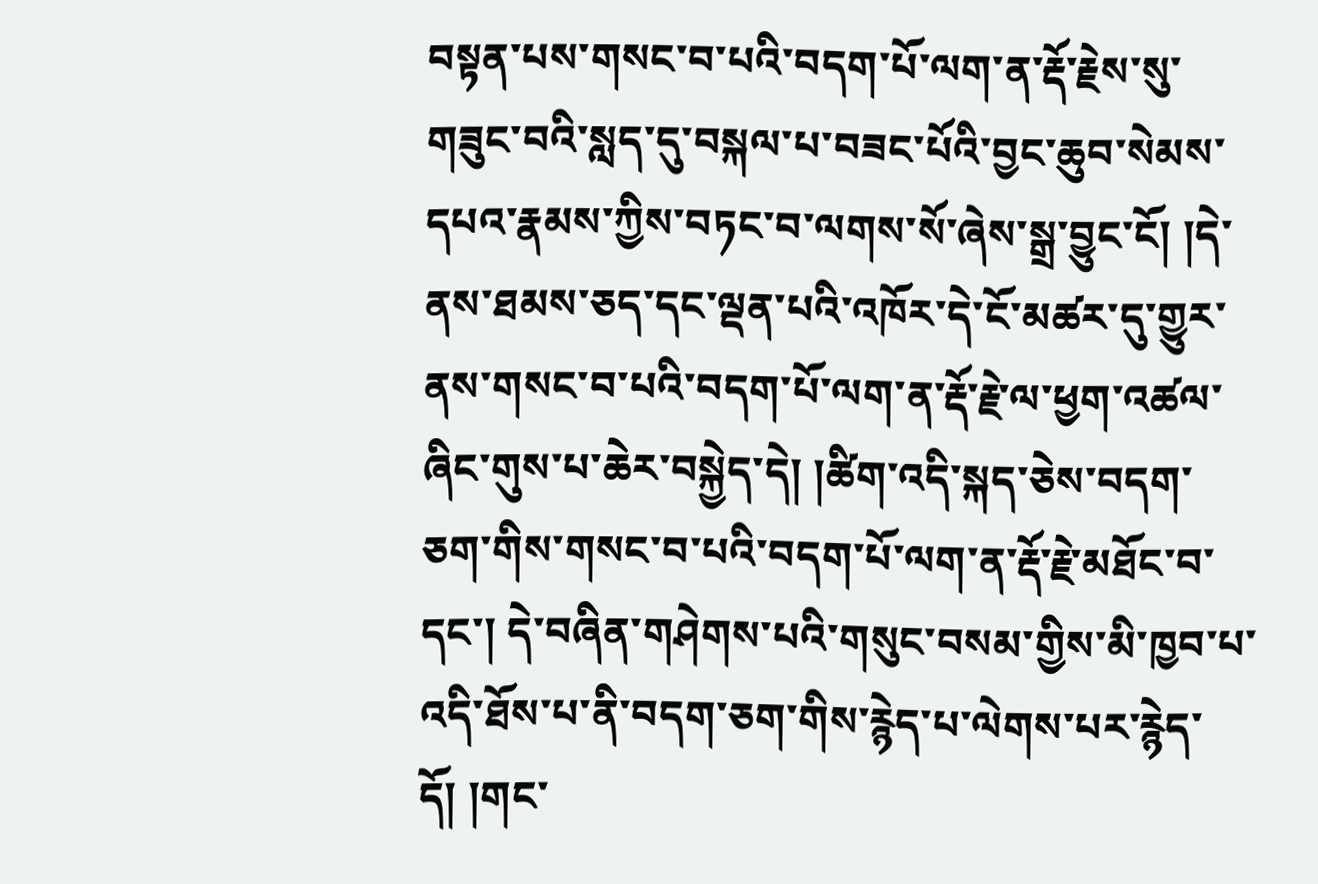བསྟན་པས་གསང་བ་པའི་བདག་པོ་ལག་ན་རྡོ་རྗེས་སུ་གཟུང་བའི་སླད་དུ་བསྐལ་པ་བཟང་པོའི་བྱང་ཆུབ་སེམས་དཔའ་རྣམས་ཀྱིས་བཏང་བ་ལགས་སོ་ཞེས་སྒྲ་བྱུང་ངོ། །དེ་ནས་ཐམས་ཅད་དང་ལྡན་པའི་འཁོར་དེ་ངོ་མཚར་དུ་གྱུར་ནས་གསང་བ་པའི་བདག་པོ་ལག་ན་རྡོ་རྗེ་ལ་ཕྱག་འཚལ་ཞིང་གུས་པ་ཆེར་བསྐྱེད་དེ། །ཚིག་འདི་སྐད་ཅེས་བདག་ཅག་གིས་གསང་བ་པའི་བདག་པོ་ལག་ན་རྡོ་རྗེ་མཐོང་བ་དང་། དེ་བཞིན་གཤེགས་པའི་གསུང་བསམ་གྱིས་མི་ཁྱབ་པ་འདི་ཐོས་པ་ནི་བདག་ཅག་གིས་རྙེད་པ་ལེགས་པར་རྙེད་དོ། །གང་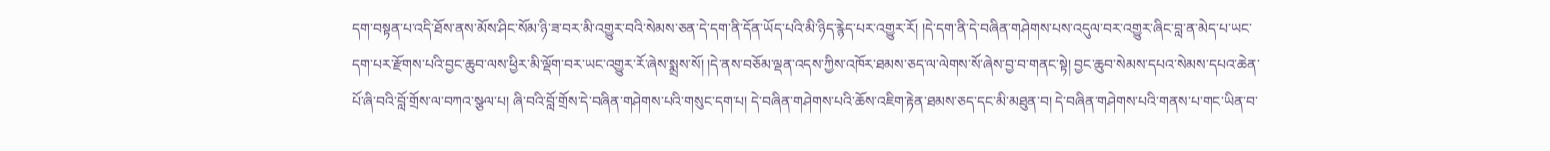དག་བསྟན་པ་འདི་ཐོས་ནས་མོས་ཤིང་སོམ་ཉི་ཟ་བར་མི་འགྱུར་བའི་སེམས་ཅན་དེ་དག་ནི་དོན་ཡོད་པའི་མི་ཉིད་རྙེད་པར་འགྱུར་རོ། །དེ་དག་ནི་དེ་བཞིན་གཤེགས་པས་འདུལ་བར་འགྱུར་ཞིང་བླ་ན་མེད་པ་ཡང་དག་པར་རྫོགས་པའི་བྱང་ཆུབ་ལས་ཕྱིར་མི་ལྡོག་བར་ཡང་འགྱུར་རོ་ཞེས་སྨྲས་སོ། །དེ་ནས་བཅོམ་ལྡན་འདས་ཀྱིས་འཁོར་ཐམས་ཅད་ལ་ལེགས་སོ་ཞེས་བྱ་བ་གནང་སྟེ། བྱང་ཆུབ་སེམས་དཔའ་སེམས་དཔའ་ཆེན་པོ་ཞི་བའི་བློ་གྲོས་ལ་བཀའ་སྩལ་པ། ཞི་བའི་བློ་གྲོས་དེ་བཞིན་གཤེགས་པའི་གསུང་དག་པ། དེ་བཞིན་གཤེགས་པའི་ཆོས་འཇིག་རྟེན་ཐམས་ཅད་དང་མི་མཐུན་བ། དེ་བཞིན་གཤེགས་པའི་གནས་པ་གང་ཡིན་བ་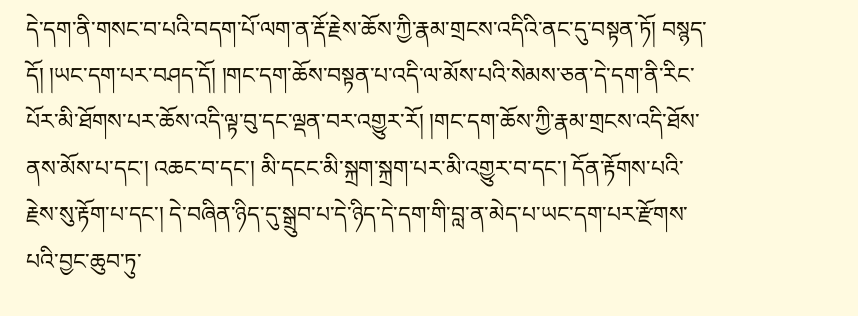དེ་དག་ནི་གསང་བ་པའི་བདག་པོ་ལག་ན་རྡོ་རྗེས་ཆོས་ཀྱི་རྣམ་གྲངས་འདིའི་ནང་དུ་བསྟན་ཏོ། བསྙད་དོ། །ཡང་དག་པར་བཤད་དོ། །གང་དག་ཆོས་བསྟན་པ་འདི་ལ་མོས་པའི་སེམས་ཅན་དེ་དག་ནི་རིང་པོར་མི་ཐོགས་པར་ཆོས་འདི་ལྟ་བུ་དང་ལྡན་བར་འགྱུར་རོ། །གང་དག་ཆོས་ཀྱི་རྣམ་གྲངས་འདི་ཐོས་ནས་མོས་པ་དང་། འཆང་བ་དང་། མི་དངང་མི་སྐྲག་སྐྲག་པར་མི་འགྱུར་བ་དང་། དོན་རྟོགས་པའི་རྗེས་སུ་རྟོག་པ་དང་། དེ་བཞིན་ཉིད་དུ་སྒྲུབ་པ་དེ་ཉིད་དེ་དག་གི་བླ་ན་མེད་པ་ཡང་དག་པར་རྫོགས་པའི་བྱང་ཆུབ་ཏུ་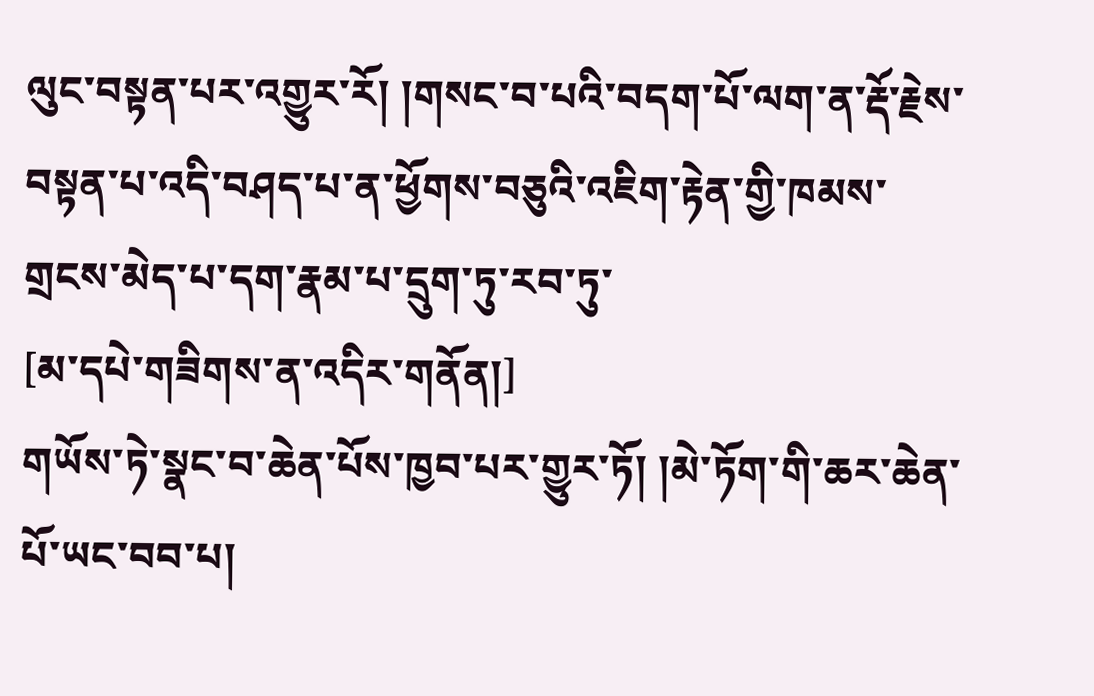ལུང་བསྟན་པར་འགྱུར་རོ། །གསང་བ་པའི་བདག་པོ་ལག་ན་རྡོ་རྗེས་བསྟན་པ་འདི་བཤད་པ་ན་ཕྱོགས་བཅུའི་འཇིག་རྟེན་གྱི་ཁམས་གྲངས་མེད་པ་དག་རྣམ་པ་དྲུག་ཏུ་རབ་ཏུ་
[མ་དཔེ་གཟིགས་ན་འདིར་གནོན།]
གཡོས་ཏེ་སྣང་བ་ཆེན་པོས་ཁྱབ་པར་གྱུར་ཏོ། །མེ་ཏོག་གི་ཆར་ཆེན་པོ་ཡང་བབ་པ།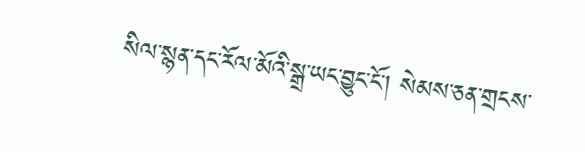སིལ་སྙན་དང་རོལ་མོའི་སྒྲ་ཡང་བྱུང་ངོ་། སེམས་ཅན་གྲངས་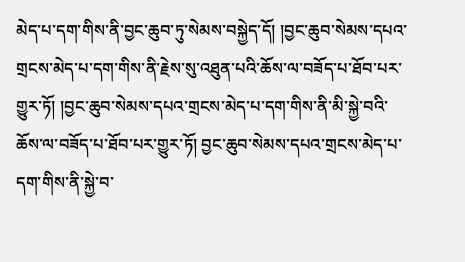མེད་པ་དག་གིས་ནི་བྱང་ཆུབ་ཏུ་སེམས་བསྐྱེད་དོ། །བྱང་ཆུབ་སེམས་དཔའ་གྲངས་མེད་པ་དག་གིས་ནི་རྗེས་སུ་འཐུན་པའི་ཆོས་ལ་བཟོད་པ་ཐོབ་པར་གྱུར་ཏོ། །བྱང་ཆུབ་སེམས་དཔའ་གྲངས་མེད་པ་དག་གིས་ནི་མི་སྐྱེ་བའི་ཆོས་ལ་བཟོད་པ་ཐོབ་པར་གྱུར་ཏོ། བྱང་ཆུབ་སེམས་དཔའ་གྲངས་མེད་པ་དག་གིས་ནི་སྐྱེ་བ་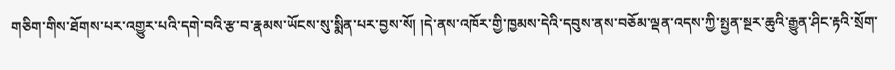གཅིག་གིས་ཐོགས་པར་འགྱུར་པའི་དགེ་བའི་རྩ་བ་རྣམས་ཡོངས་སུ་སྨིན་པར་བྱས་སོ། །དེ་ནས་འཁོར་གྱི་ཁྱམས་དེའི་དབུས་ནས་བཅོམ་ལྡན་འདས་ཀྱི་སྤྱན་སྔར་ཆུའི་རྒྱུན་ཤིང་རྟའི་སྲོག་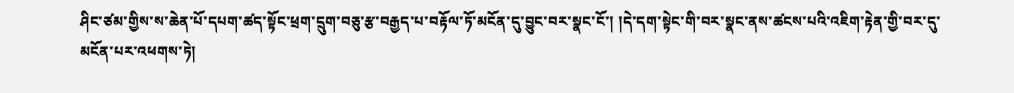ཤིང་ཙམ་གྱིས་ས་ཆེན་པོ་དཔག་ཚད་སྟོང་ཕྲག་དྲུག་བཅུ་རྩ་བརྒྱད་པ་བརྟོལ་ཏོ་མངོན་དུ་བྱུང་བར་སྣང་ངོ་། །དེ་དག་སྟེང་གི་བར་སྣང་ནས་ཚངས་པའི་འཇིག་རྟེན་གྱི་བར་དུ་མངོན་པར་འཕགས་ཏེ།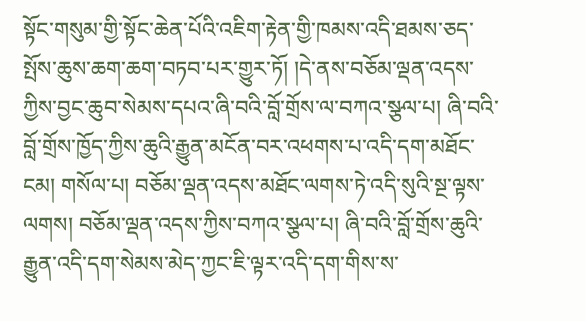སྟོང་གསུམ་གྱི་སྟོང་ཆེན་པོའི་འཇིག་རྟེན་གྱི་ཁམས་འདི་ཐམས་ཅད་སྤོས་ཆུས་ཆག་ཆག་བཏབ་པར་གྱུར་ཏོ། །དེ་ནས་བཅོམ་ལྡན་འདས་ཀྱིས་བྱང་ཆུབ་སེམས་དཔའ་ཞི་བའི་བློ་གྲོས་ལ་བཀའ་སྩལ་པ། ཞི་བའི་བློ་གྲོས་ཁྱོད་ཀྱིས་ཆུའི་རྒྱུན་མངོན་བར་འཕགས་པ་འདི་དག་མཐོང་ངམ། གསོལ་པ། བཅོམ་ལྡན་འདས་མཐོང་ལགས་ཏེ་འདི་སུའི་སྔ་ལྟས་ལགས། བཅོམ་ལྡན་འདས་ཀྱིས་བཀའ་སྩལ་པ། ཞི་བའི་བློ་གྲོས་ཆུའི་རྒྱུན་འདི་དག་སེམས་མེད་ཀྱང་ཇི་ལྟར་འདི་དག་གིས་ས་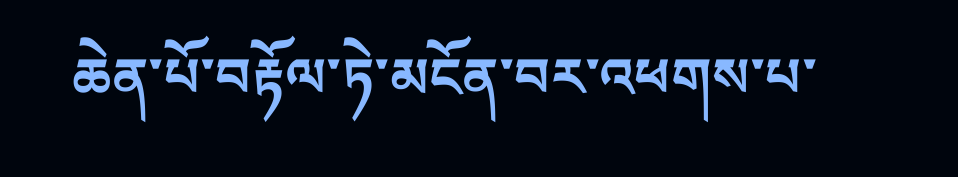ཆེན་པོ་བརྟོལ་ཏེ་མངོན་བར་འཕགས་པ་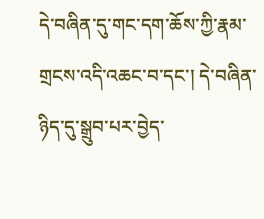དེ་བཞིན་དུ་གང་དག་ཆོས་ཀྱི་རྣམ་གྲངས་འདི་འཆང་བ་དང་། དེ་བཞིན་ཉིད་དུ་སྒྲུབ་པར་བྱེད་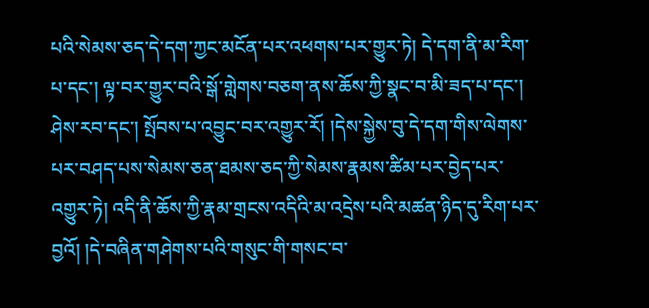པའི་སེམས་ཅད་དེ་དག་ཀྱང་མངོན་པར་འཕགས་པར་གྱུར་ཏེ། དེ་དག་ནི་མ་རིག་པ་དང་། ལྟ་བར་གྱུར་བའི་སྒོ་གླེགས་བཅག་ནས་ཆོས་ཀྱི་སྣང་བ་མི་ཟད་པ་དང་། ཤེས་རབ་དང་། སྤོབས་པ་འབྱུང་བར་འགྱུར་རོ། །དེས་སྐྱེས་བུ་དེ་དག་གིས་ལེགས་པར་བཤད་པས་སེམས་ཅན་ཐམས་ཅད་ཀྱི་སེམས་རྣམས་ཚིམ་པར་བྱེད་པར་འགྱུར་ཏེ། འདི་ནི་ཆོས་ཀྱི་རྣམ་གྲངས་འདིའི་མ་འདྲེས་པའི་མཚན་ཉིད་དུ་རིག་པར་བྱའོ། །དེ་བཞིན་གཤེགས་པའི་གསུང་གི་གསང་བ་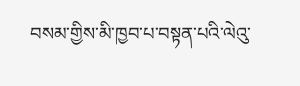བསམ་གྱིས་མི་ཁྱབ་པ་བསྟན་པའི་ལེའུ་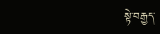སྟེ་བརྒྱད་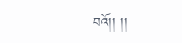བའོ།། །།